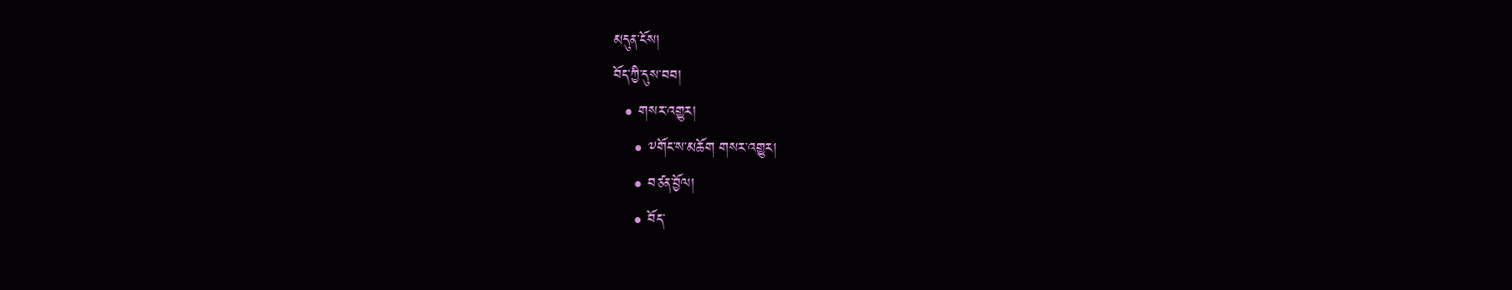མདུན་ངོས།
བོད་ཀྱི་དུས་བབ།
  • གསར་འགྱུར།
    • ༸གོང་ས་མཆོག གསར་འགྱུར།
    • བཙན་བྱོལ།
    • བོད་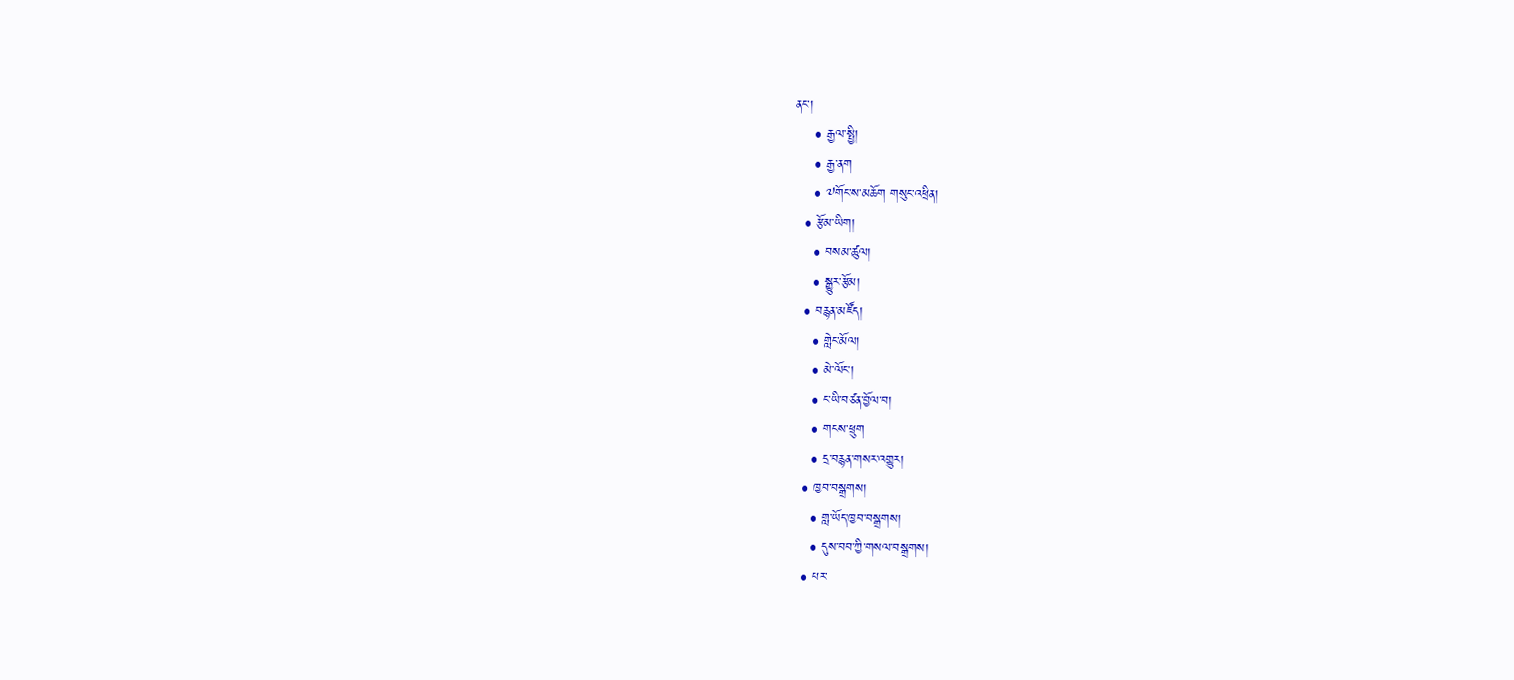ནང་།
    • རྒྱལ་སྤྱི།
    • རྒྱ་ནག
    • ༧གོང་ས་མཆོག གསུང་འཕྲིན།
  • རྩོམ་ཡིག།
    • བསམ་ཚུལ།
    • སྒྱུར་རྩོམ།
  • བརྙན་མཛོད།
    • གླེང་མོལ།
    • མེ་ལོང་།
    • ང་ཡི་བཙན་བྱོལ་བ།
    • གངས་ཕྲུག
    • དྲ་བརྙན་གསར་འགྱུར།
  • ཁྱབ་བསྒྲགས།
    • གླ་ཡོད་ཁྱབ་བསྒྲགས།
    • དུས་བབ་ཀྱི་གསལ་བསྒྲགས།
  • པར་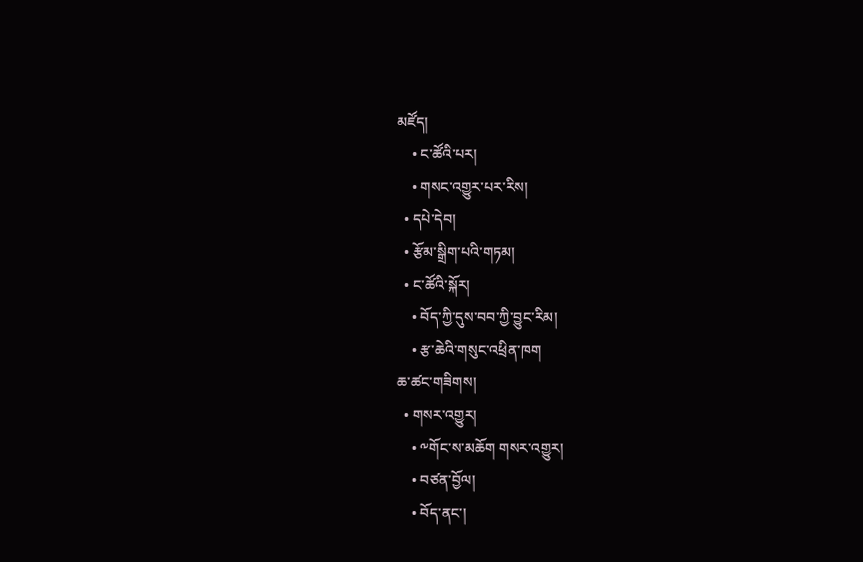མཛོད།
    • ང་ཚོའི་པར།
    • གསང་འགྱུར་པར་རིས།
  • དཔེ་དེབ།
  • རྩོམ་སྒྲིག་པའི་གཏམ།
  • ང་ཚོའི་སྐོར།
    • བོད་ཀྱི་དུས་བབ་ཀྱི་བྱུང་རིམ།
    • རྩ་ཆེའི་གསུང་འཕྲིན་ཁག
ཆ་ཚང་གཟིགས།
  • གསར་འགྱུར།
    • ༸གོང་ས་མཆོག གསར་འགྱུར།
    • བཙན་བྱོལ།
    • བོད་ནང་།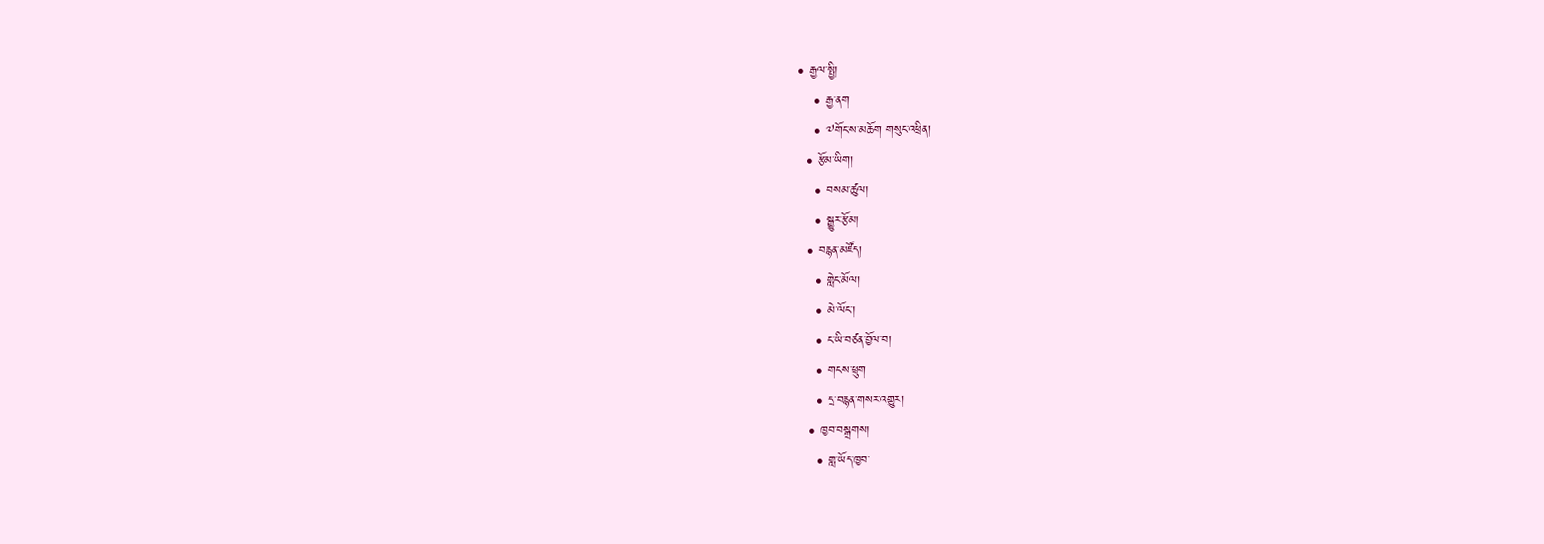• རྒྱལ་སྤྱི།
    • རྒྱ་ནག
    • ༧གོང་ས་མཆོག གསུང་འཕྲིན།
  • རྩོམ་ཡིག།
    • བསམ་ཚུལ།
    • སྒྱུར་རྩོམ།
  • བརྙན་མཛོད།
    • གླེང་མོལ།
    • མེ་ལོང་།
    • ང་ཡི་བཙན་བྱོལ་བ།
    • གངས་ཕྲུག
    • དྲ་བརྙན་གསར་འགྱུར།
  • ཁྱབ་བསྒྲགས།
    • གླ་ཡོད་ཁྱབ་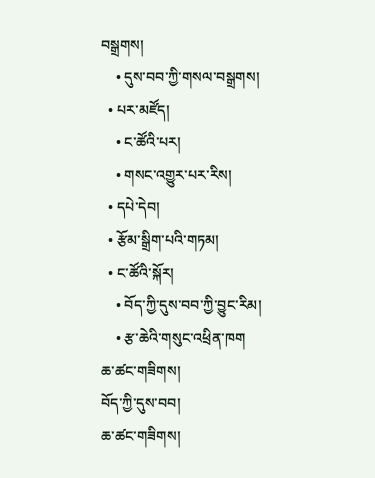བསྒྲགས།
    • དུས་བབ་ཀྱི་གསལ་བསྒྲགས།
  • པར་མཛོད།
    • ང་ཚོའི་པར།
    • གསང་འགྱུར་པར་རིས།
  • དཔེ་དེབ།
  • རྩོམ་སྒྲིག་པའི་གཏམ།
  • ང་ཚོའི་སྐོར།
    • བོད་ཀྱི་དུས་བབ་ཀྱི་བྱུང་རིམ།
    • རྩ་ཆེའི་གསུང་འཕྲིན་ཁག
ཆ་ཚང་གཟིགས།
བོད་ཀྱི་དུས་བབ།
ཆ་ཚང་གཟིགས།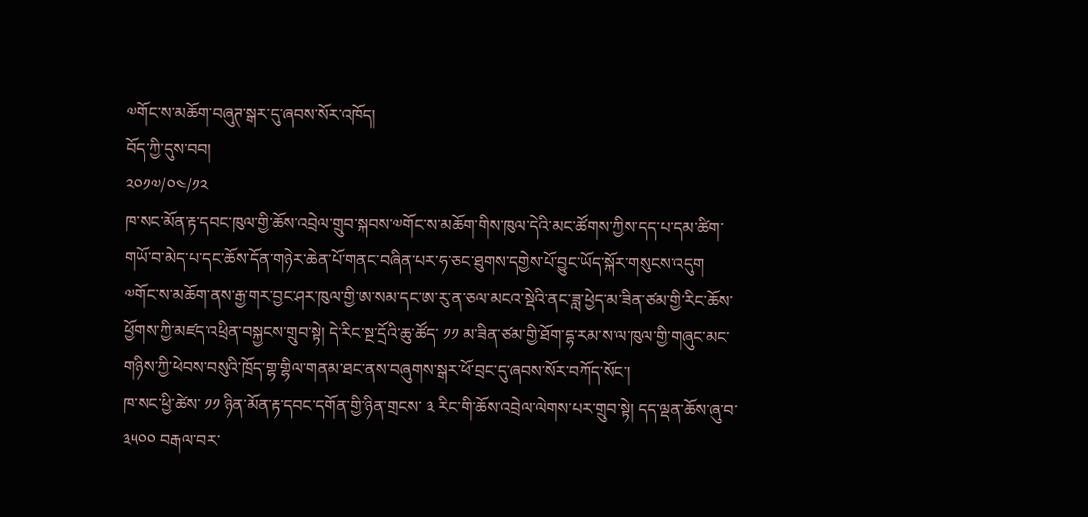༧གོང་ས་མཆོག་བཞུཊ་སྒར་དུ་ཞབས་སོར་འཁོད།
བོད་ཀྱི་དུས་བབ།
༢༠༡༧/༠༤/༡༢
ཁ་སང་མོན་རྟ་དབང་ཁུལ་གྱི་ཆོས་འབྲེལ་གྲུབ་སྐབས་༧གོང་ས་མཆོག་གིས་ཁུལ་དེའི་མང་ཚོགས་ཀྱིས་དད་པ་དམ་ཚིག་གཡོ་བ་མེད་པ་དང་ཆོས་དོན་གཉེར་ཆེན་པོ་གནང་བཞིན་པར་ཧ་ཅང་ཐུགས་དགྱེས་པོ་བྱུང་ཡོད་སྐོར་གསུངས་འདུག
༧གོང་ས་མཆོག་ནས་རྒྱ་གར་བྱང་ཤར་ཁུལ་གྱི་ཨ་སམ་དང་ཨ་རུ་ན་ཅལ་མངའ་སྡེའི་ནང་ཟླ་ཕྱེད་མ་ཟིན་ཙམ་གྱི་རིང་ཆོས་ཕྱོགས་ཀྱི་མཛད་འཕྲིན་བསྐྱངས་གྲུབ་སྟེ། དེ་རིང་སྔ་དྲོའི་ཆུ་ཚོད་ ༡༡ མ་ཟིན་ཙམ་གྱི་ཐོག་དྷ་རམ་ས་ལ་ཁུལ་གྱི་གཞུང་མང་གཉིས་ཀྱི་ཕེབས་བསུའི་ཁྲོད་གྷ་གྷིལ་གནམ་ཐང་ནས་བཞུགས་སྒར་ཕོ་བྲང་དུ་ཞབས་སོར་བཀོད་སོང་།
ཁ་སང་ཕྱི་ཚེས་ ༡༡ ཉིན་མོན་རྟ་དབང་དགོན་གྱི་ཉིན་གྲངས་ ༣ རིང་གི་ཆོས་འབྲེལ་ལེགས་པར་གྲུབ་སྟེ། དད་ལྡན་ཆོས་ཞུ་བ་ ༣༥༠༠ བརྒལ་བར་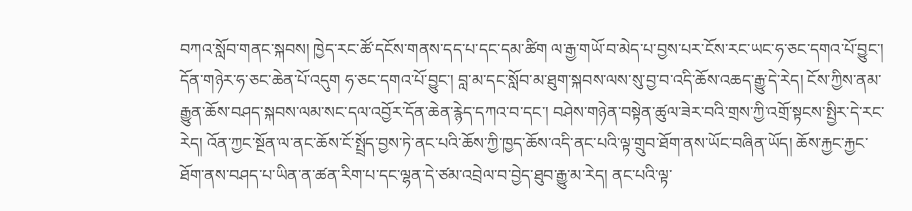བཀའ་སློབ་གནང་སྐབས། ཁྱེད་རང་ཚོ་དངོས་གནས་དད་པ་དང་དམ་ཚིག ལ་རྒྱ་གཡོ་བ་མེད་པ་བྱས་པར་ངོས་རང་ཡང་ཧ་ཅང་དགའ་པོ་བྱུང་། དོན་གཉེར་ཧ་ཅང་ཆེན་པོ་འདུག ཧ་ཅང་དགའ་པོ་བྱུང་། བླ་མ་དང་སློབ་མ་ཐུག་སྐབས་ལས་སུ་བྱ་བ་འདི་ཆོས་འཆད་རྒྱུ་དེ་རེད། ངོས་ཀྱིས་ནམ་རྒྱུན་ཆོས་བཤད་སྐབས་ལམ་སང་དལ་འབྱོར་དོན་ཆེན་རྙེད་དཀའ་བ་དང་། བཤེས་གཉེན་བསྟེན་ཚུལ་ཟེར་བའི་གྲས་ཀྱི་འགྲོ་སྟངས་སྤྱིར་དེ་རང་རེད། འོན་ཀྱང་སྔོན་ལ་ནང་ཆོས་ངོ་སྤྲོད་བྱས་ཏེ་ནང་པའི་ཆོས་ཀྱི་ཁྱད་ཆོས་འདི་ནང་པའི་ལྟ་གྲུབ་ཐོག་ནས་ཡོང་བཞིན་ཡོད། ཆོས་རྐྱང་རྐྱང་ཐོག་ནས་བཤད་པ་ཡིན་ན་ཚན་རིག་པ་དང་ལྷན་དེ་ཙམ་འབྲེལ་བ་བྱེད་ཐུབ་རྒྱུ་མ་རེད། ནང་པའི་ལྟ་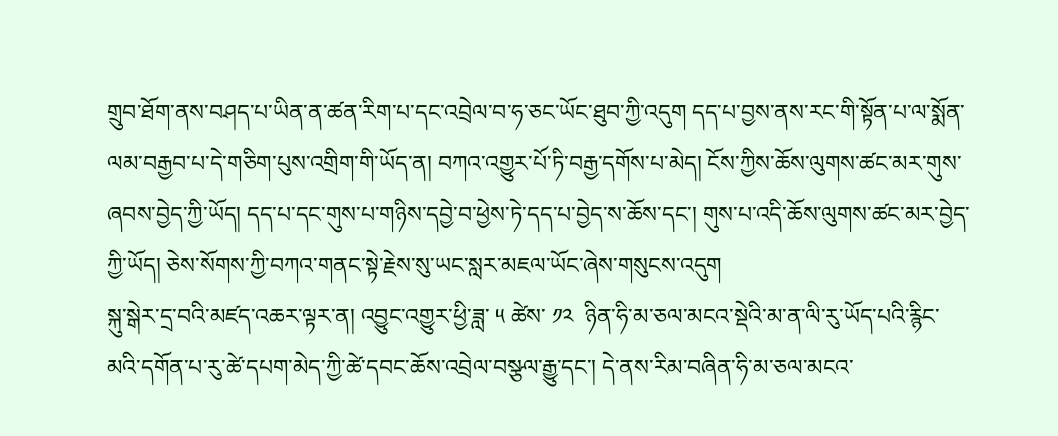གྲུབ་ཐོག་ནས་བཤད་པ་ཡིན་ན་ཚན་རིག་པ་དང་འབྲེལ་བ་ཧ་ཅང་ཡོང་ཐུབ་ཀྱི་འདུག དད་པ་བྱས་ནས་རང་གི་སྟོན་པ་ལ་སྨོན་ལམ་བརྒྱབ་པ་དེ་གཅིག་པུས་འགྲིག་གི་ཡོད་ན། བཀའ་འགྱུར་པོ་ཏི་བརྒྱ་དགོས་པ་མེད། ངོས་ཀྱིས་ཆོས་ལུགས་ཚང་མར་གུས་ཞབས་བྱེད་ཀྱི་ཡོད། དད་པ་དང་གུས་པ་གཉིས་དབྱེ་བ་ཕྱེས་ཏེ་དད་པ་བྱེད་ས་ཆོས་དང་། གུས་པ་འདི་ཆོས་ལུགས་ཚང་མར་བྱེད་ཀྱི་ཡོད། ཅེས་སོགས་ཀྱི་བཀའ་གནང་སྟེ་རྗེས་སུ་ཡང་སླར་མཇལ་ཡོང་ཞེས་གསུངས་འདུག
སྐུ་སྒེར་དྲ་བའི་མཛད་འཆར་ལྟར་ན། འབྱུང་འགྱུར་ཕྱི་ཟླ་ ༥ ཚེས་ ༡༢  ཉིན་ཧི་མ་ཅལ་མངའ་སྡེའི་མ་ན་ལི་རུ་ཡོད་པའི་རྙིང་མའི་དགོན་པ་རུ་ཚེ་དཔག་མེད་ཀྱི་ཚེ་དབང་ཆོས་འབྲེལ་བསྩལ་རྒྱུ་དང་། དེ་ནས་རིམ་བཞིན་ཧི་མ་ཅལ་མངའ་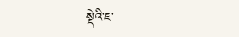སྡེའི་ཇ་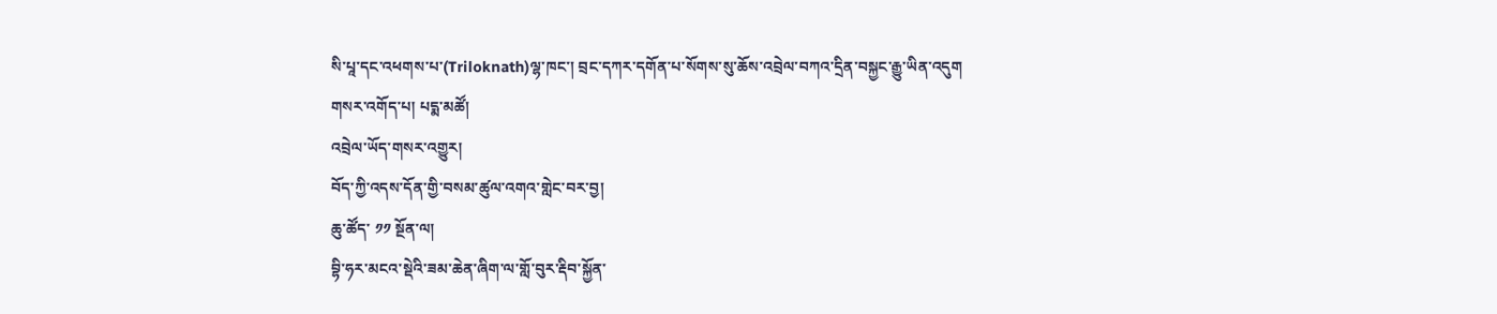སི་པཱ་དང་འཕགས་པ་(Triloknath)ལྷ་ཁང་། བྲང་དཀར་དགོན་པ་སོགས་སུ་ཆོས་འབྲེལ་བཀའ་དྲིན་བསྐྱང་རྒྱུ་ཡིན་འདུག
གསར་འགོད་པ། པདྨ་མཚོ།
འབྲེལ་ཡོད་གསར་འགྱུར།
བོད་ཀྱི་འདས་དོན་གྱི་བསམ་ཚུལ་འགའ་གླེང་བར་བྱ།
ཆུ་ཚོད་ ༡༡ སྔོན་ལ།
བྷི་ཧར་མངའ་སྡེའི་ཟམ་ཆེན་ཞིག་ལ་གློ་བུར་རྡིབ་སྐྱོན་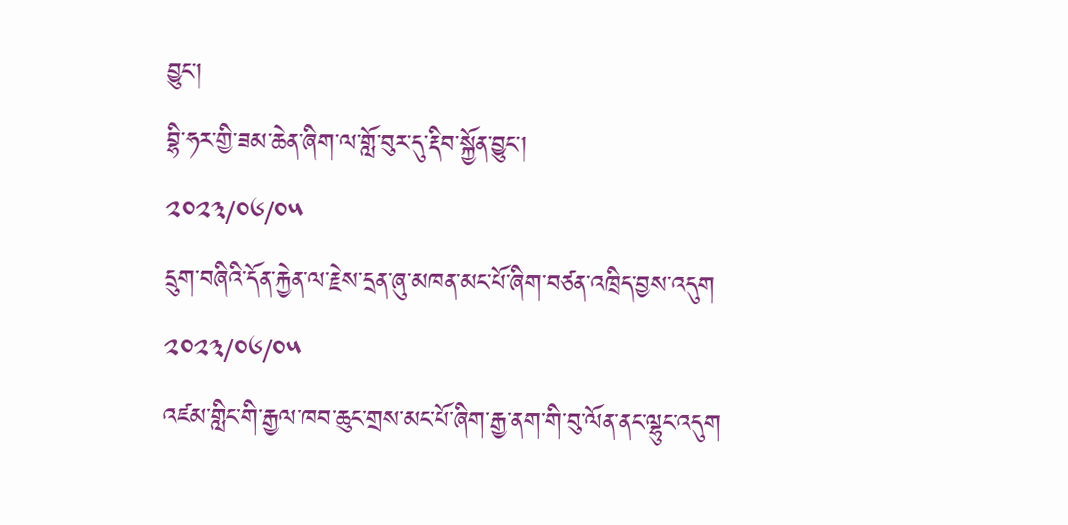བྱུང་།
བྷི་ཧར་གྱི་ཟམ་ཆེན་ཞིག་ལ་གློ་བུར་དུ་རྡིབ་སྐྱོན་བྱུང་།
༢༠༢༣/༠༦/༠༥
དྲུག་བཞིའི་དོན་རྐྱེན་ལ་རྗེས་དྲན་ཞུ་མཁན་མང་པོ་ཞིག་བཙན་འཁྲིད་བྱས་འདུག
༢༠༢༣/༠༦/༠༥
འཛམ་གླིང་གི་རྒྱལ་ཁབ་ཆུང་གྲས་མང་པོ་ཞིག་རྒྱ་ནག་གི་བུ་ལོན་ནང་ལྷུང་འདུག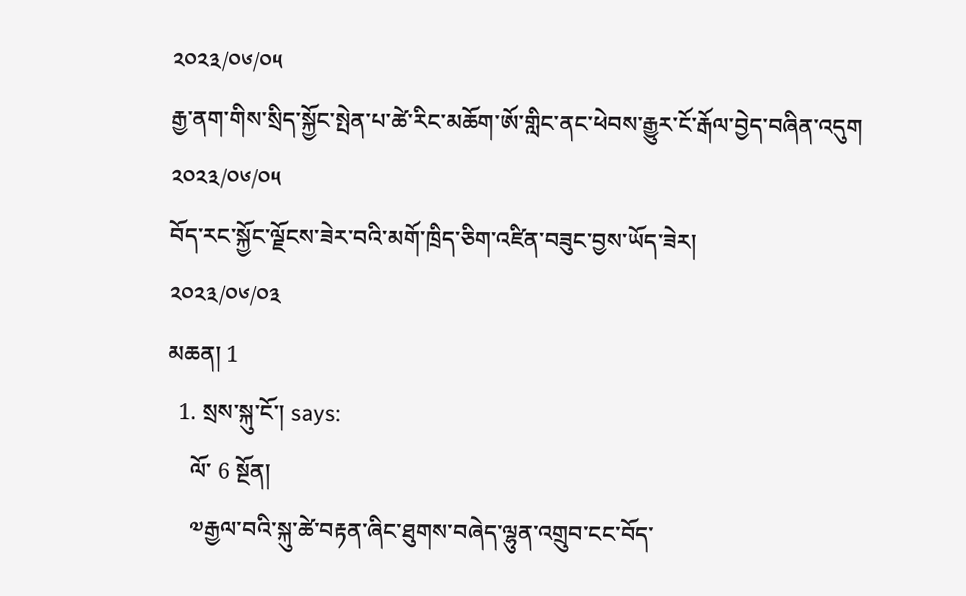༢༠༢༣/༠༦/༠༥
རྒྱ་ནག་གིས་སྲིད་སྐྱོང་སྤེན་པ་ཚེ་རིང་མཆོག་ཨོ་གླིང་ནང་ཕེབས་རྒྱུར་ངོ་རྒོལ་བྱེད་བཞིན་འདུག
༢༠༢༣/༠༦/༠༥
བོད་རང་སྐྱོང་ལྗོངས་ཟེར་བའི་མགོ་ཁྲིད་ཅིག་འཛིན་བཟུང་བྱས་ཡོད་ཟེར།
༢༠༢༣/༠༦/༠༣
མཆན། 1
  1. སྲས་སྐུ་ངོ་། says:
    ལོ་ 6 སྔོན།
    ༧རྒྱལ་བའི་སྐུ་ཚེ་བརྟན་ཞིང་ཐུགས་བཞེད་ལྷུན་འགྲུབ་ངང་བོད་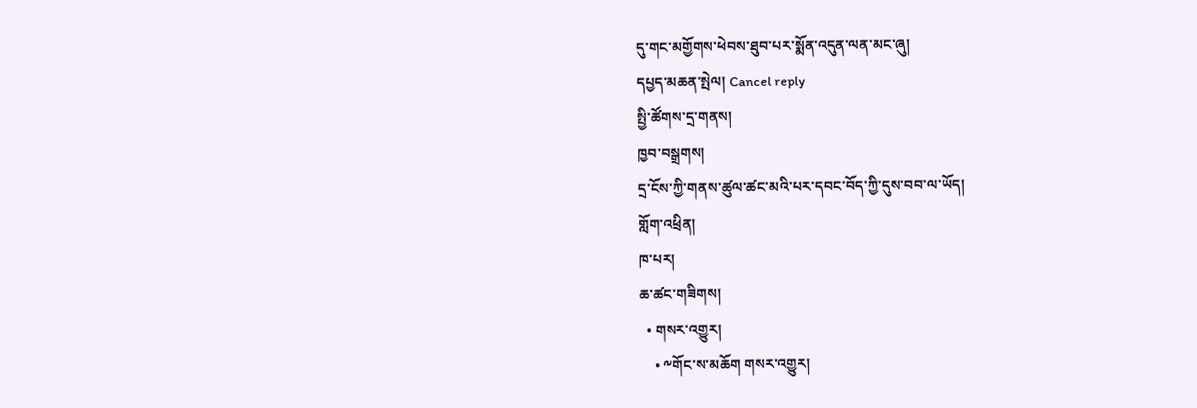དུ་གང་མགྱོགས་ཕེབས་ཐུབ་པར་སྨོན་འདུན་ལན་མང་ཞུ།
དཔྱད་མཆན་སྤེལ། Cancel reply
སྤྱི་ཚོགས་དྲ་གནས།
ཁྱབ་བསྒྲགས།
དྲ་ངོས་ཀྱི་གནས་ཚུལ་ཚང་མའི་པར་དབང་བོད་ཀྱི་དུས་བབ་ལ་ཡོད།
གློག་འཕྲིན།
ཁ་པར།
ཆ་ཚང་གཟིགས།
  • གསར་འགྱུར།
    • ༸གོང་ས་མཆོག གསར་འགྱུར།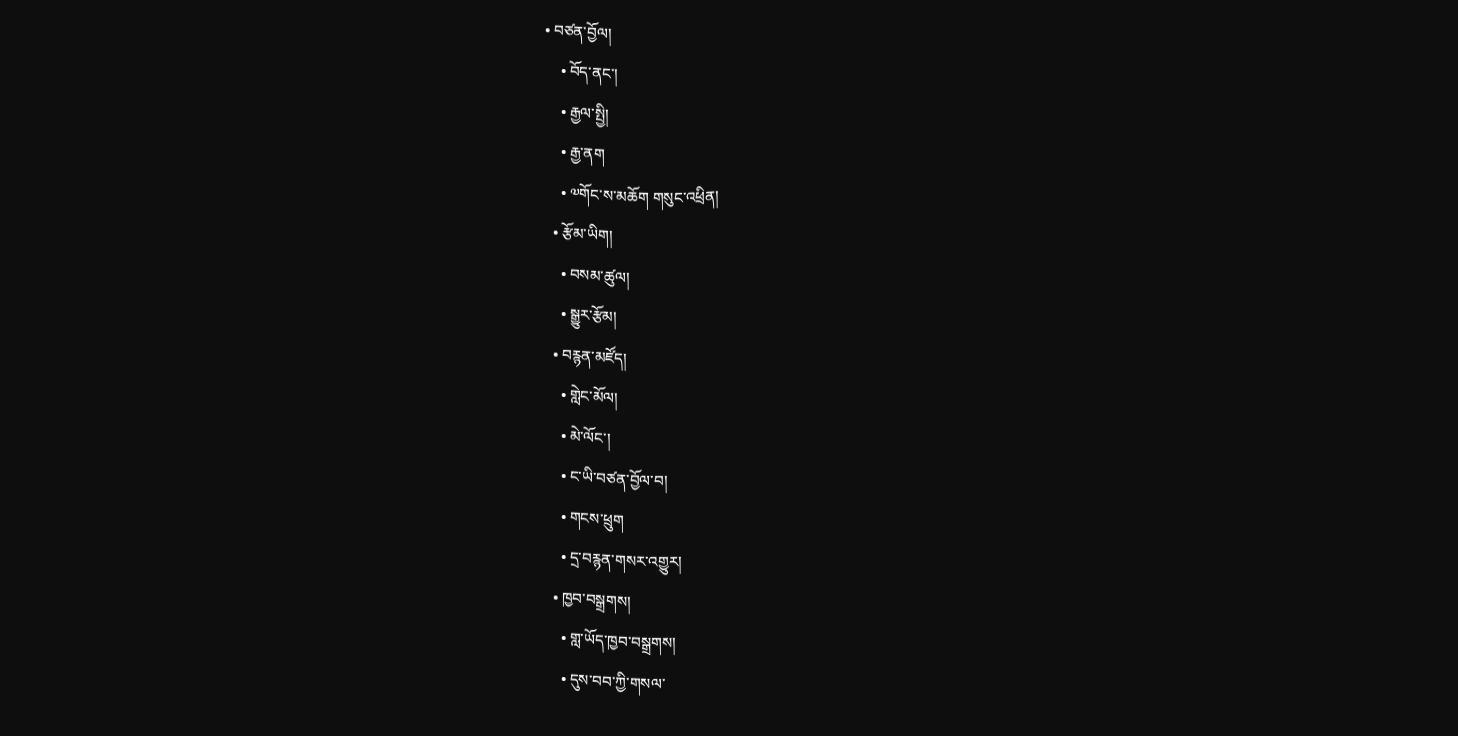• བཙན་བྱོལ།
    • བོད་ནང་།
    • རྒྱལ་སྤྱི།
    • རྒྱ་ནག
    • ༧གོང་ས་མཆོག གསུང་འཕྲིན།
  • རྩོམ་ཡིག།
    • བསམ་ཚུལ།
    • སྒྱུར་རྩོམ།
  • བརྙན་མཛོད།
    • གླེང་མོལ།
    • མེ་ལོང་།
    • ང་ཡི་བཙན་བྱོལ་བ།
    • གངས་ཕྲུག
    • དྲ་བརྙན་གསར་འགྱུར།
  • ཁྱབ་བསྒྲགས།
    • གླ་ཡོད་ཁྱབ་བསྒྲགས།
    • དུས་བབ་ཀྱི་གསལ་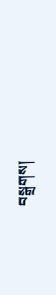བསྒྲགས།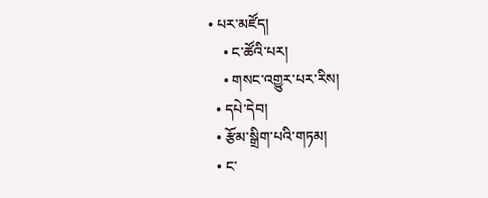• པར་མཛོད།
    • ང་ཚོའི་པར།
    • གསང་འགྱུར་པར་རིས།
  • དཔེ་དེབ།
  • རྩོམ་སྒྲིག་པའི་གཏམ།
  • ང་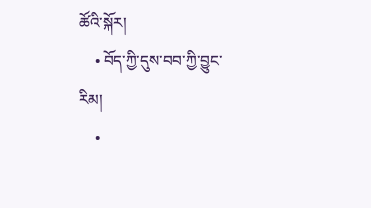ཚོའི་སྐོར།
    • བོད་ཀྱི་དུས་བབ་ཀྱི་བྱུང་རིམ།
    •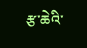རྩ་ཆེའི་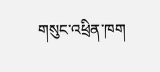གསུང་འཕྲིན་ཁག